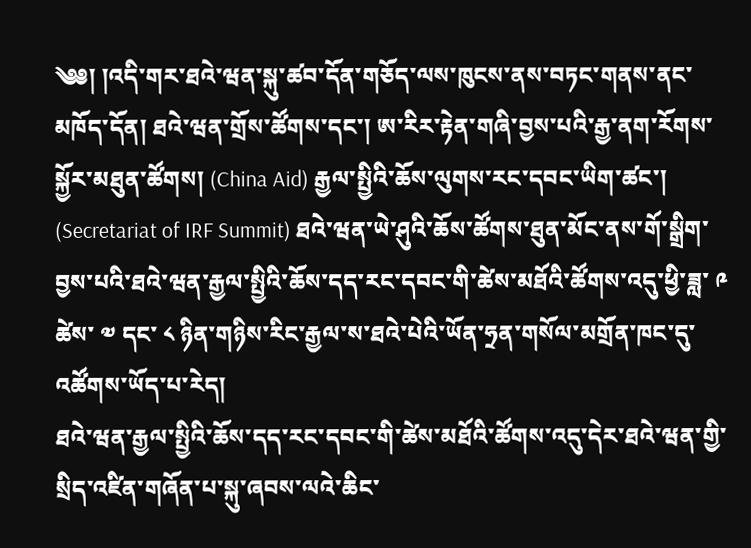༄༅། །འདི་གར་ཐའེ་ཝན་སྐུ་ཚབ་དོན་གཅོད་ལས་ཁུངས་ནས་བཏང་གནས་ནང་མཁོད་དོན། ཐའེ་ཝན་གྲོས་ཚོགས་དང་། ཨ་རིར་རྟེན་གཞི་བྱས་པའི་རྒྱ་ནག་རོགས་སྐྱོར་མཐུན་ཚོགས། (China Aid) རྒྱལ་སྤྱིའི་ཆོས་ལུགས་རང་དབང་ཡིག་ཚང་། (Secretariat of IRF Summit) ཐའེ་ཝན་ཡེ་ཤུའི་ཆོས་ཚོགས་ཐུན་མོང་ནས་གོ་སྒྲིག་བྱས་པའི་ཐའེ་ཝན་རྒྱལ་སྤྱིའི་ཆོས་དད་རང་དབང་གི་ཚེས་མཐོའི་ཚོགས་འདུ་ཕྱི་ཟླ་ ༩ ཚེས་ ༧ དང་ ༨ ཉིན་གཉིས་རིང་རྒྱལ་ས་ཐའེ་པེའི་ཡོན་ཧྲན་གསོལ་མགྲོན་ཁང་དུ་འཚོགས་ཡོད་པ་རེད།
ཐའེ་ཝན་རྒྱལ་སྤྱིའི་ཆོས་དད་རང་དབང་གི་ཚེས་མཐོའི་ཚོགས་འདུ་དེར་ཐའེ་ཝན་གྱི་སྲིད་འཛིན་གཞོན་པ་སྐུ་ཞབས་ལའེ་ཆིང་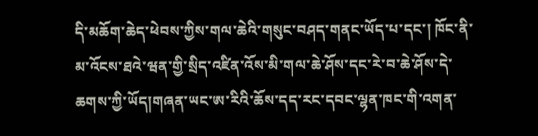དི་མཆོག་ཆེད་ཕེབས་ཀྱིས་གལ་ཆེའི་གསུང་བཤད་གནང་ཡོད་པ་དང་། ཁོང་ནི་མ་འོངས་ཐའེ་ཝན་གྱི་སྲིད་འཛིན་འོས་མི་གལ་ཆེ་ཤོས་དང་རེ་བ་ཆེ་ཤོས་དེ་ཆགས་ཀྱི་ཡོད།གཞན་ཡང་ཨ་རིའི་ཆོས་དད་རང་དབང་ལྷན་ཁང་གི་འགན་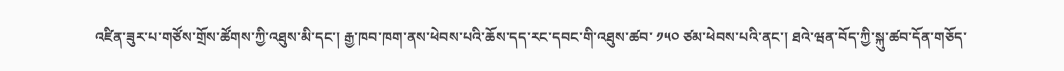འཛིན་ཟུར་པ་གཙོས་གྲོས་ཚོགས་ཀྱི་འཐུས་མི་དང་། རྒྱ་ཁབ་ཁག་ནས་ཕེབས་པའི་ཆོས་དད་རང་དབང་གི་འཐུས་ཚབ་ ༡༥༠ ཙམ་ཕེབས་པའི་ནང་། ཐའེ་ཝན་བོད་ཀྱི་སྐུ་ཚབ་དོན་གཅོད་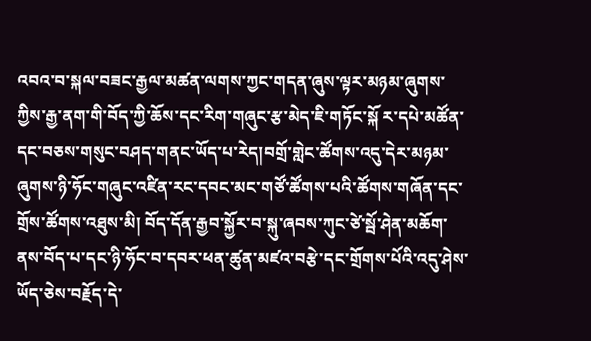འབའ་བ་སྐལ་བཟང་རྒྱལ་མཚན་ལགས་ཀྱང་གདན་ཞུས་ལྟར་མཉམ་ཞུགས་ཀྱིས་རྒྱ་ནག་གི་བོད་ཀྱི་ཆོས་དང་རིག་གཞུང་རྩ་མེད་ཇི་གཏོང་སྐོ ར་དཔེ་མཚོན་དང་བཅས་གསུང་བཤད་གནང་ཡོད་པ་རེད།བགྲོ་གླེང་ཚོགས་འདུ་དེར་མཉམ་ཞུགས་ཉི་ཧོང་གཞུང་འཛིན་རང་དབང་མང་གཙོ་ཚོགས་པའི་ཚོགས་གཞོན་དང་གྲོས་ཚོགས་འཐུས་མི། བོད་དོན་རྒྱབ་སྐྱོར་བ་སྐུ་ཞབས་ཀུང་ཙེ་སྦོ་ཤེན་མཆོག་ནས་བོད་པ་དང་ཉི་ཧོང་བ་དབར་ཕན་ཚུན་མཛའ་བརྩེ་དང་གྲོགས་པོའི་འདུ་ཤེས་ཡོད་ཅེས་བརྗོད་དེ་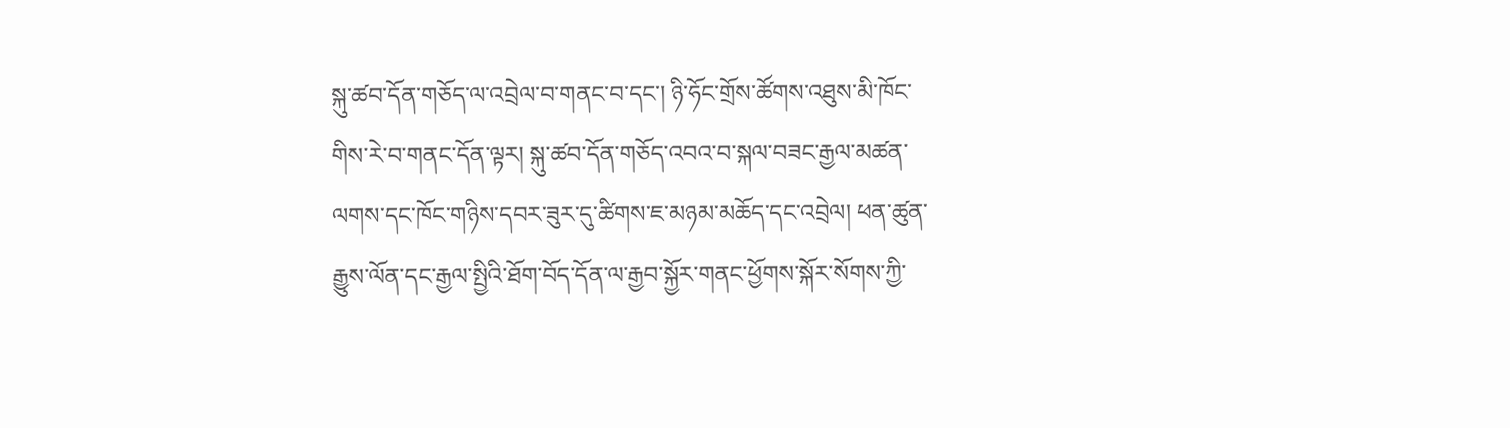སྐུ་ཚབ་དོན་གཅོད་ལ་འབྲེལ་བ་གནང་བ་དང་། ཉི་ཧོང་གྲོས་ཚོགས་འཐུས་མི་ཁོང་གིས་རེ་བ་གནང་དོན་ལྟར། སྐུ་ཚབ་དོན་གཅོད་འབའ་བ་སྐལ་བཟང་རྒྱལ་མཚན་ལགས་དང་ཁོང་གཉིས་དབར་ཟུར་དུ་ཚིགས་ཇ་མཉམ་མཆོད་དང་འབྲེལ། ཕན་ཚུན་རྒྱུས་ལོན་དང་རྒྱལ་སྤྱིའི་ཐོག་བོད་དོན་ལ་རྒྱབ་སྐྱོར་གནང་ཕྱོགས་སྐོར་སོགས་ཀྱི་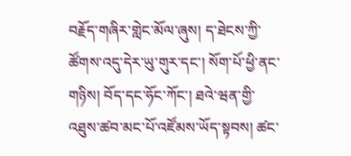བརྗོད་གཞིར་གླེང་མོལ་ཞུས། ད་ཐེངས་ཀྱི་ཚོགས་འདུ་དེར་ཡུ་གུར་དང་། སོག་པོ་ཕྱི་ནང་གཉིས། བོད་དང་ཧོང་ཀོང་། ཐའེ་ཝན་གྱི་འཐུས་ཚབ་མང་པོ་འཛོམས་ཡོད་སྟབས། ཚང་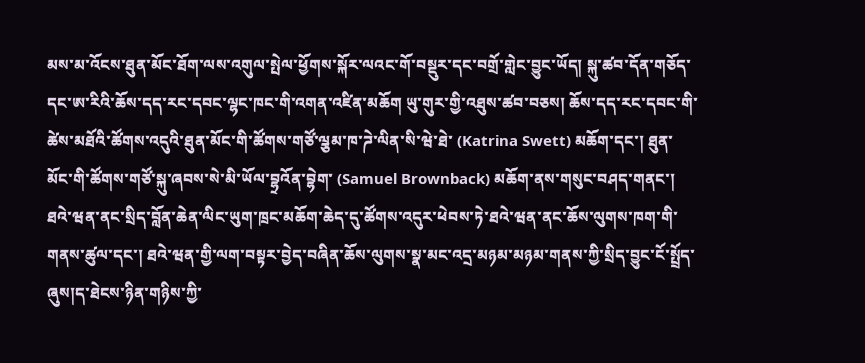མས་མ་འོངས་ཐུན་མོང་ཐོག་ལས་འགུལ་སྤེལ་ཕྱོགས་སྐོར་ལའང་གོ་བསྡུར་དང་བགྲོ་གླེང་བྱུང་ཡོད། སྐུ་ཚབ་དོན་གཅོད་དང་ཨ་རིའི་ཆོས་དད་རང་དབང་ལྷང་ཁང་གི་འགན་འཛིན་མཆོག ཡུ་གུར་གྱི་འཐུས་ཚབ་བཅས། ཆོས་དད་རང་དབང་གི་ཚེས་མཐོའི་ཚོགས་འདུའི་ཐུན་མོང་གི་ཚོགས་གཙོ་ལྕམ་ཁ་ཌེ་ལིན་སི་ཝེ་ཐེ་ (Katrina Swett) མཆོག་དང་། ཐུན་མོང་གི་ཚོགས་གཙོ་སྐུ་ཞབས་སེ་མི་ཡོལ་བྷྲའོན་བྷེག་ (Samuel Brownback) མཆོག་ནས་གསུང་བཤད་གནང་། ཐའེ་ཝན་ནང་སྲིད་བློན་ཆེན་ལིང་ཡུག་ཁྲང་མཆོག་ཆེད་དུ་ཚོགས་འདུར་ཕེབས་ཏེ་ཐའེ་ཝན་ནང་ཆོས་ལུགས་ཁག་གི་གནས་ཚུལ་དང་། ཐའེ་ཝན་གྱི་ལག་བསྟར་བྱེད་བཞིན་ཆོས་ལུགས་སྣ་མང་འདྲ་མཉམ་མཉམ་གནས་ཀྱི་སྲིད་བྱུང་ངོ་སྤྲོད་ཞུས།ད་ཐེངས་ཉིན་གཉིས་ཀྱི་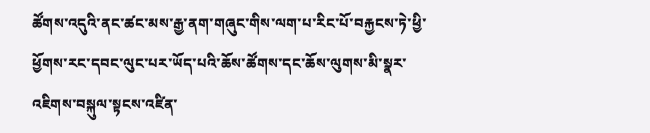ཚོགས་འདུའི་ནང་ཚང་མས་རྒྱ་ནག་གཞུང་གིས་ལག་པ་རིང་པོ་བརྐྱངས་ཏེ་ཕྱི་ཕྱོགས་རང་དབང་ལུང་པར་ཡོད་པའི་ཆོས་ཚོགས་དང་ཆོས་ལུགས་མི་སྣར་འཇིགས་བསྐུལ་སྟངས་འཛིན་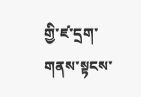གྱི་ཛ་དྲག་གནས་སྟངས་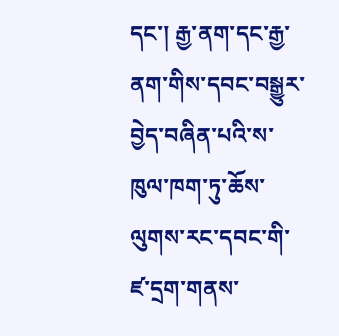དང་། རྒྱ་ནག་དང་རྒྱ་ནག་གིས་དབང་བསྒྱུར་བྱེད་བཞིན་པའི་ས་ཁུལ་ཁག་ཏུ་ཆོས་ལུགས་རང་དབང་གི་ཛ་དྲག་གནས་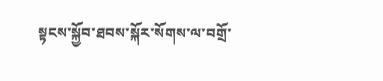སྟངས་སྐྱོབ་ཐབས་སྐོར་སོགས་ལ་བགྲོ་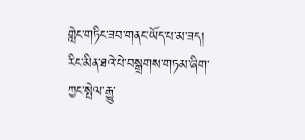གླེང་གཏིང་ཟབ་གནང་ཡོད་པ་མ་ཟད། རིང་མིན་ཐའེ་པེ་བསྒྲགས་གཏམ་ཞིག་ཀྱང་སྤེལ་རྒྱུ་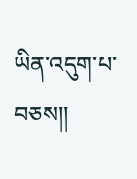ཡིན་འདུག་པ་བཅས།།